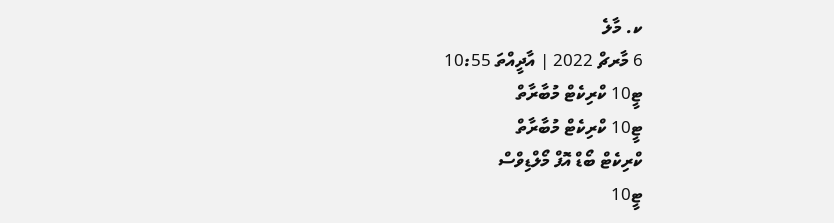ކ. މާލެ
6 މާރޗް 2022 | އާދީއްތަ 10:55
ޓީ10 ކްރިކެޓް މުބާރާތް
ޓީ10 ކްރިކެޓް މުބާރާތް
ކްރިކެޓް ބޯޑް އޮފް މޯލްޑިވްސް
ޓީ10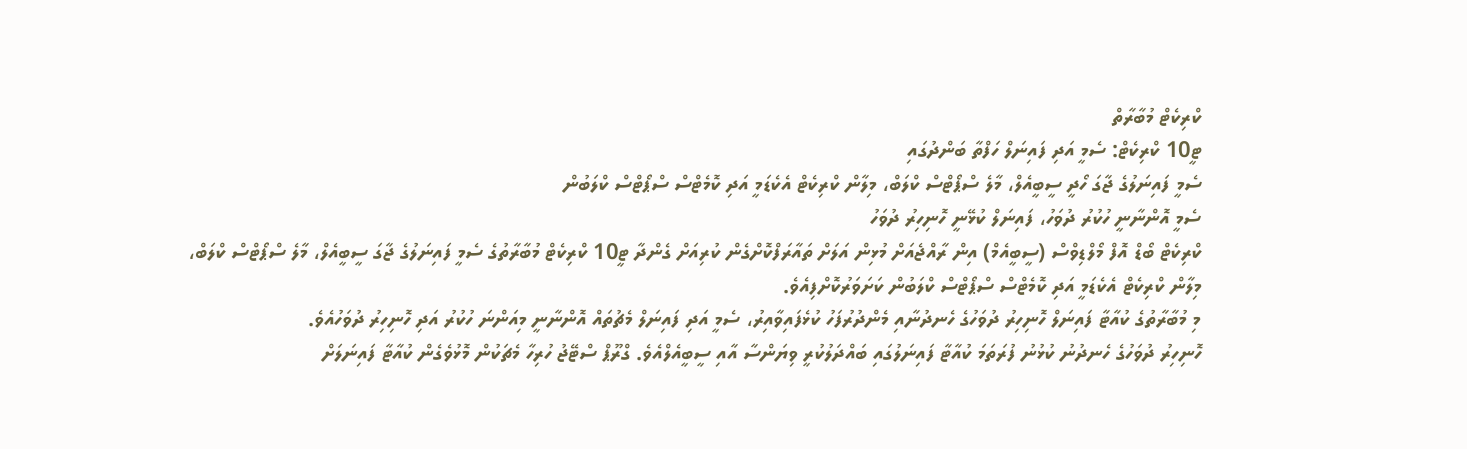ކްރިކެޓް މުބާރާތް
ޓީ10 ކްރިކެޓް: ސެމީ އަދި ފައިނަލް ހަފްތާ ބަންދުގައި
ސެމީ ފައިނަލުގެ ޖާގަ ހޯދީ ސީބީއެލް، މާލެ ސްޕޯޓްސް ކްލަބް، މިލާން ކްރިކެޓް އެކެޑަމީ އަދި ކޮމެޓްސް ސްޕޯޓްސް ކްލަބުން
ސެމީ އޮންނާނީ ހުކުރު ދުވަހު، ފައިނަލް ކުޅޭނީ ހޮނިހިރު ދުވަހު
ކްރިކެޓް ބޯޑް އޮފް މޯލްޑިވްސް (ސީބީއެމް) އިން ރާއްޖެއަށް މުޅިން އަލަށް ތައާރަފްކޮށްގެން ކުރިއަށް ގެންދާ ޓީ10 ކްރިކެޓް މުބާރާތުގެ ސެމީ ފައިނަލުގެ ޖާގަ ސީބީއެލް، މާލެ ސްޕޯޓްސް ކްލަބް، މިލާން ކްރިކެޓް އެކެޑަމީ އަދި ކޮމެޓްސް ސްޕޯޓްސް ކްލަބުން ކަށަވަރުކޮށްފިއެވެ.
މި މުބާރާތުގެ ކުއާޓާ ފައިނަލް ހޮނިހިރު ދުވަހުގެ ހެނދުނާއި މެންދުރުފަހު ކުޅެފައިވާއިރު، ސެމީ އަދި ފައިނަލް މެޗުތައް އޮންނާނީ މިއަންނަ ހުކުރު އަދި ހޮނިހިރު ދުވަހުއެވެ.
ހޮނިހިރު ދުވަހުގެ ހެނދުނު ކުޅުނު ފުރަތަމަ ކުއާޓާ ފައިނަލުގައި ބައްދަލުކުރީ ވިޔަންސާ އާއި ސީބީއެލްއެވެ. ގްރޫޕް ސްޓޭޖު ހުރިހާ މެޗަކުން މޮޅުވެގެން ކުއާޓާ ފައިނަލަށް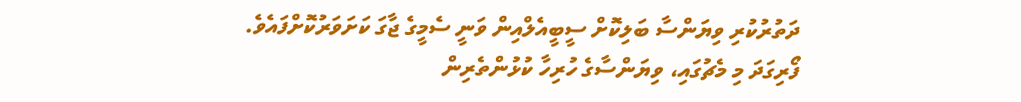ދަތުރުކުރި ވިޔަންސާ ބަލިކޮށް ސީބީއެލްއިން ވަނީ ސެމީގެ ޖާގަ ކަށަވަރުކޮށްފައެވެ. ފޯރިގަދަ މި މެޗުގައި، ވިޔަންސާގެ ހުރިހާ ކުޅުންތެރިން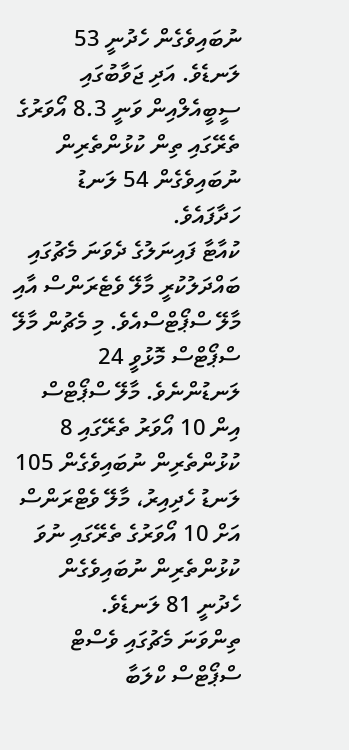ނުބައިވެގެން ހެދުނީ 53 ލަނޑެވެ. އަދި ޖަވާބުގައި ސީބީއެލްއިން ވަނީ 8.3 އޯވަރުގެ ތެރޭގައި ތިން ކުޅުންތެރިން ނުބައިވެގެން 54 ލަނޑު ހަދާފައެވެ.
ކުއާޓާ ފައިނަލުގެ ދެވަނަ މެޗުގައި ބައްދަލުކުރީ މާލޭ ވެޓެރަންސް އާއި މާލޭ ސްޕޯޓްސްއެވެ. މި މެޗުން މާލޭ ސްޕޯޓްސް މޮޅުވީ 24 ލަނޑުންނެވެ. މާލޭ ސްޕޯޓްސް އިން 10 އޯވަރު ތެރޭގައި 8 ކުޅުންތެރިން ނުބައިވެގެން 105 ލަނޑު ހެދިއިރު، މާލޭ ވެޓްރަންސް އަށް 10 އޯވަރުގެ ތެރޭގައި ނުވަ ކުޅުންތެރިން ނުބައިވެގެން ހެދުނީ 81 ލަނޑެވެ.
ތިންވަނަ މެޗުގައި ވެސްޓް ސްޕޯޓްސް ކްލަބާ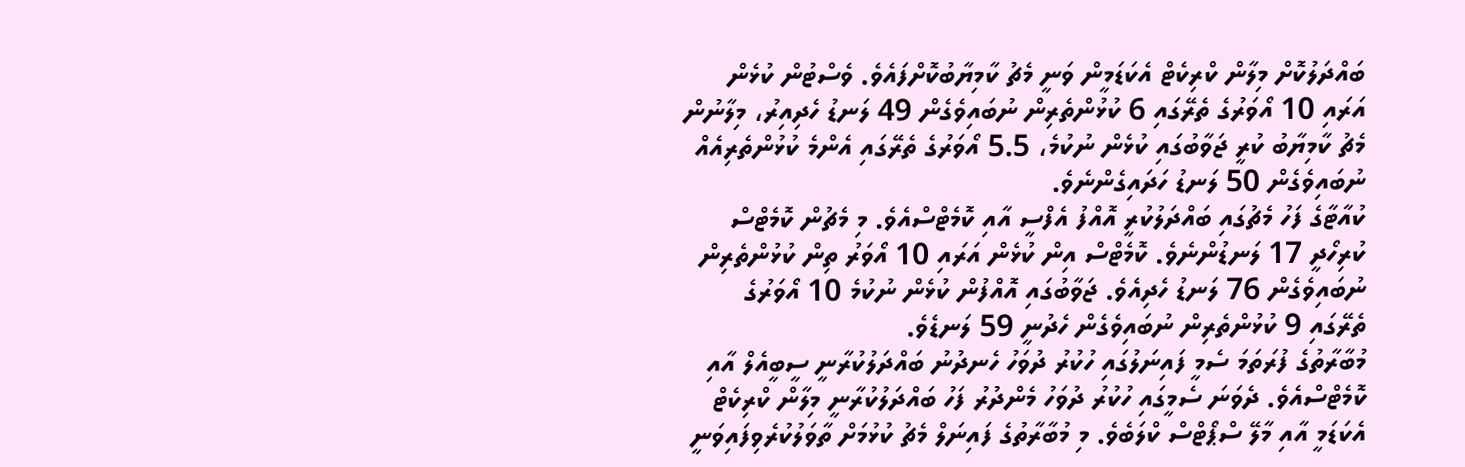ބައްދަލުކޮށް މިލާން ކްރިކެޓް އެކަޑަމީން ވަނީ މެޗު ކާމިޔާބުކޮށްފައެވެ. ވެސްޓުން ކުޅެން އަރައި 10 އޯވަރުގެ ތެރޭގައި 6 ކުޅުންތެރިން ނުބައިވެގެން 49 ލަނޑު ހެދިއިރު، މިލާނުން މެޗު ކާމިޔާބު ކުރީ ޖަވާބުގައި ކުޅެން ނުކުމެ، 5.5 އޯވަރުގެ ތެރޭގައި އެންމެ ކުޅުންތެރިއެއް ނުބައިވެގެން 50 ލަނޑު ހަދައިގެންނެވެ.
ކުއާޓާގެ ފަހު މެޗުގައި ބައްދަލުކުރީ އޮއްފު އެފްސީ އާއި ކޮމެޓްސްއެވެ. މި މެޗުން ކޮމެޓްސް ކުރިހޯދީ 17 ލަނޑުންނެވެ. ކޮމެޓްސް އިން ކުޅެން އަރައި 10 އޯވަރު ތިން ކުޅުންތެރިން ނުބައިވެގެން 76 ލަނޑު ހެދިއެވެ. ޖަވާބުގައި އޮއްފުން ކުޅެން ނުކުމެ 10 އޯވަރުގެ ތެރޭގައި 9 ކުޅުންތެރިން ނުބައިވެގެން ހެދުނީ 59 ލަނޑެވެ.
މުބާރާތުގެ ފުރަތަމަ ސެމީ ފައިނަލުގައި ހުކުރު ދުވަހު ހެނދުނު ބައްދަލުކުރާނީ ސީބީއެލް އާއި ކޮމެޓްސްއެވެ. ދެވަނަ ސެމީގައި ހުކުރު ދުވަހު މެންދުރު ފަހު ބައްދަލުކުރާނީ މިލާން ކްރިކެޓް އެކަޑަމީ އާއި މާލޭ ސްޕޯޓްސް ކްލަބެވެ. މި މުބާރާތުގެ ފައިނަލް މެޗު ކުޅުމަށް ތާވަލުކުރެވިފައިވަނީ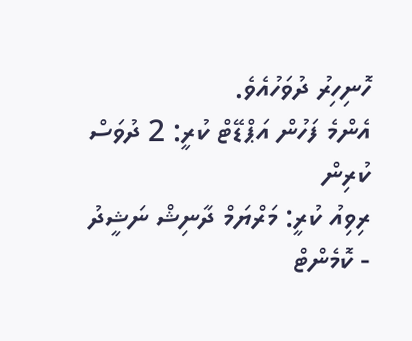ހޮނިހިރު ދުވަހުއެވެ.
އެންމެ ފަހުން އަޕްޑޭޓް ކުރީ: 2 ދުވަސް ކުރިން
ރިވިއު ކުރީ: މަރްޔަމް ދާނިޝް ނަޝީދު
- ކޮމެންޓް